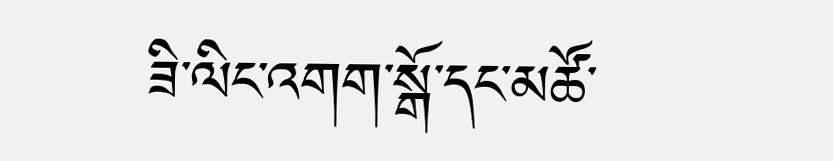ཟི་ལིང་འགག་སྒོ་དང་མཚོ་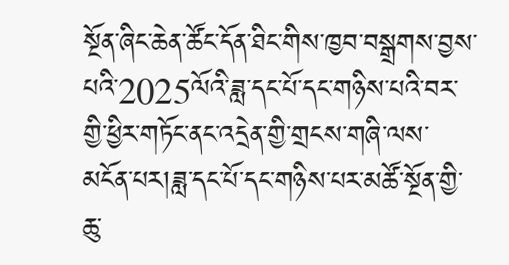སྔོན་ཞིང་ཆེན་ཚོང་དོན་ཐིང་གིས་ཁྱབ་བསྒྲགས་བྱས་པའི་2025ལོའི་ཟླ་དང་པོ་དང་གཉིས་པའི་བར་གྱི་ཕྱིར་གཏོང་ནང་འདྲེན་གྱི་གྲངས་གཞི་ལས་མངོན་པར།ཟླ་དང་པོ་དང་གཉིས་པར་མཚོ་སྔོན་གྱི་ཆུ་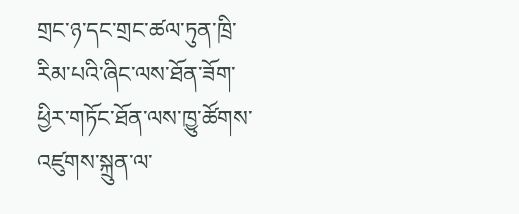གྲང་ཉ་དང་གྲང་ཚལ་ཏུན་ཁྲི་རིམ་པའི་ཞིང་ལས་ཐོན་ཟོག་ཕྱིར་གཏོང་ཐོན་ལས་ཁྱུ་ཚོགས་འཛུགས་སྐྲུན་ལ་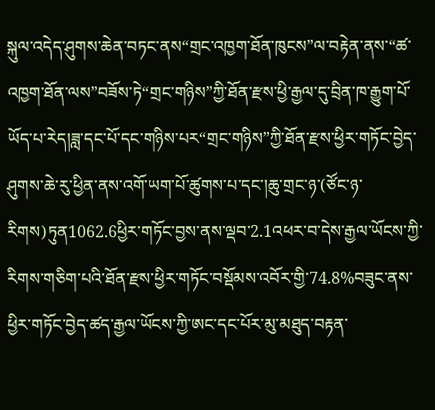སྐུལ་འདེད་ཤུགས་ཆེན་བཏང་ནས“གྲང་འཁྱག་ཐོན་ཁུངས”ལ་བརྟེན་ནས་“ཚ་འཁྱག་ཐོན་ལས”བཟོས་ཏེ“གྲང་གཉིས”ཀྱི་ཐོན་རྫས་ཕྱི་རྒྱལ་དུ་བྲིན་ཁ་རྒྱུག་པོ་ཡོད་པ་རེད།ཟླ་དང་པོ་དང་གཉིས་པར“གྲང་གཉིས”ཀྱི་ཐོན་རྫས་ཕྱིར་གཏོང་བྱེད་ཤུགས་ཆེ་རུ་ཕྱིན་ནས་འགོ་ཡག་པོ་ཚུགས་པ་དང་།ཆུ་གྲང་ཉ་(ཙོང་ཉ་རིགས)ཏུན1062.6ཕྱིར་གཏོང་བྱས་ནས་ལྡབ་2.1འཕར་བ་དེས་རྒྱལ་ཡོངས་ཀྱི་རིགས་གཅིག་པའི་ཐོན་རྫས་ཕྱིར་གཏོང་བསྡོམས་འབོར་གྱི་74.8%བཟུང་ནས་ཕྱིར་གཏོང་བྱེད་ཚད་རྒྱལ་ཡོངས་ཀྱི་ཨང་དང་པོར་མུ་མཐུད་བརྟན་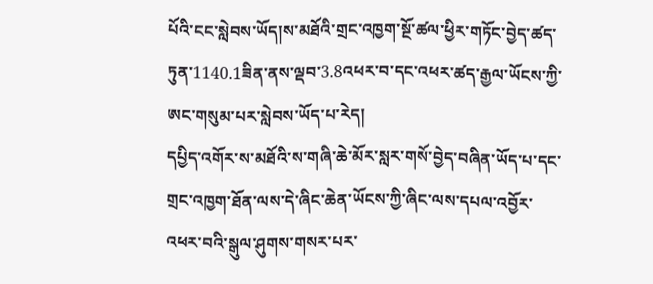པོའི་ངང་སླེབས་ཡོད།ས་མཐོའི་གྲང་འཁྱག་སྔོ་ཚལ་ཕྱིར་གཏོང་བྱེད་ཚད་ཏུན་1140.1ཟིན་ནས་ལྡབ་3.8འཕར་བ་དང་འཕར་ཚད་རྒྱལ་ཡོངས་ཀྱི་ཨང་གསུམ་པར་སླེབས་ཡོད་པ་རེད།
དཔྱིད་འགོར་ས་མཐོའི་ས་གཞི་ཆེ་མོར་སླར་གསོ་བྱེད་བཞིན་ཡོད་པ་དང་གྲང་འཁྱག་ཐོན་ལས་དེ་ཞིང་ཆེན་ཡོངས་ཀྱི་ཞིང་ལས་དཔལ་འབྱོར་འཕར་བའི་སྒུལ་ཤུགས་གསར་པར་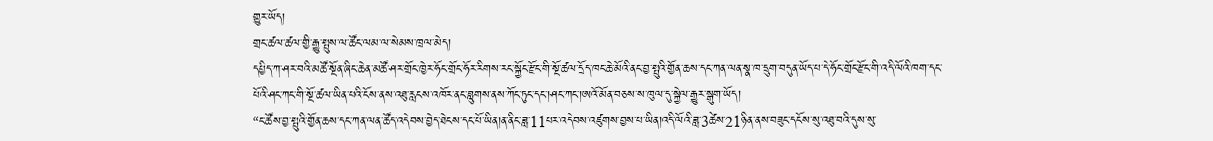གྱུར་ཡོད།
གྲང་ཚལ་ཚལ་གྱི་རྒྱུ་སྤུས་ལ་ཚོང་ལམ་ལ་སེམས་ཁྲལ་མེད།
དཔྱིད་ཀ་ཤར་བའི་མཚོ་སྔོན་ཞིང་ཆེན་མཚོ་ཤར་གྲོང་ཁྱེར་ཧོང་གྲོང་ཧོར་རིགས་རང་སྐྱོང་རྫོང་གི་སྔོ་ཚལ་དྲོད་ཁང་ཆེ་མོའི་ནང་བྱ་སྤུའི་གྱོན་ཆས་དང་ཀན་ལན་སྣ་ཁ་དྲུག་བདུན་ཡོད་པ་དེ་ཧོང་གྲོང་རྫོང་གི་འདི་ལོའི་ཁག་དང་པོའི་ཤང་ཀང་གི་སྔོ་ཚལ་ཡིན་པའི་ངོས་ནས་འཐུ་རླངས་འཁོར་ནང་བླུགས་ནས་ཀོང་ཏུང་དང་།ཤང་ཀང་།ཨའོ་མོན་བཅས་ས་ཁུལ་དུ་སྐྱེལ་རྒྱུར་སྒུག་ཡོད།
“ང་ཚོས་བྱ་སྤུའི་གྱོན་ཆས་དང་ཀན་ལན་ཚོད་འདེབས་བྱེད་ཐེངས་དང་པོ་ཡིན།ན་ནིང་ཟླ་11པར་འདེབས་འཛུགས་བྱས་པ་ཡིན།འདི་ལོའི་ཟླ་3ཚེས་21ཉིན་ནས་བཟུང་དངོས་སུ་འཐུ་བའི་དུས་སུ་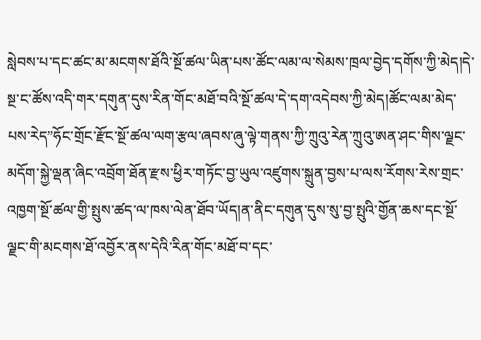སླེབས་པ་དང་ཚང་མ་མངགས་ཐོའི་སྔོ་ཚལ་ཡིན་པས་ཚོང་ལམ་ལ་སེམས་ཁྲལ་བྱེད་དགོས་ཀྱི་མེད།དེ་སྔ་ང་ཚོས་འདི་གར་དགུན་དུས་རིན་གོང་མཐོ་བའི་སྔོ་ཚལ་དེ་དག་འདེབས་ཀྱི་མེད།ཚོང་ལམ་མེད་པས་རེད”ཧོང་གྲོང་རྫོང་སྔོ་ཚལ་ལག་རྩལ་ཞབས་ཞུ་ལྟེ་གནས་ཀྱི་ཀྲུའུ་རེན་ཀྲུའུ་ཨན་ཤང་གིས་ལྗང་མདོག་སྐྱེ་ལྡན་ཞིང་འབྲོག་ཐོན་རྫས་ཕྱིར་གཏོང་བྱ་ཡུལ་འཛུགས་སྐྲུན་བྱས་པ་ལས་རོགས་རེས་གྲང་འཁྱག་སྔོ་ཚལ་གྱི་སྤུས་ཚད་ལ་ཁས་ལེན་ཐོབ་ཡོད།ན་ནིང་དགུན་དུས་སུ་བྱ་སྤུའི་གྱོན་ཆས་དང་སྔོ་ལྗང་གི་མངགས་ཐོ་འབྱོར་ནས་དེའི་རིན་གོང་མཐོ་བ་དང་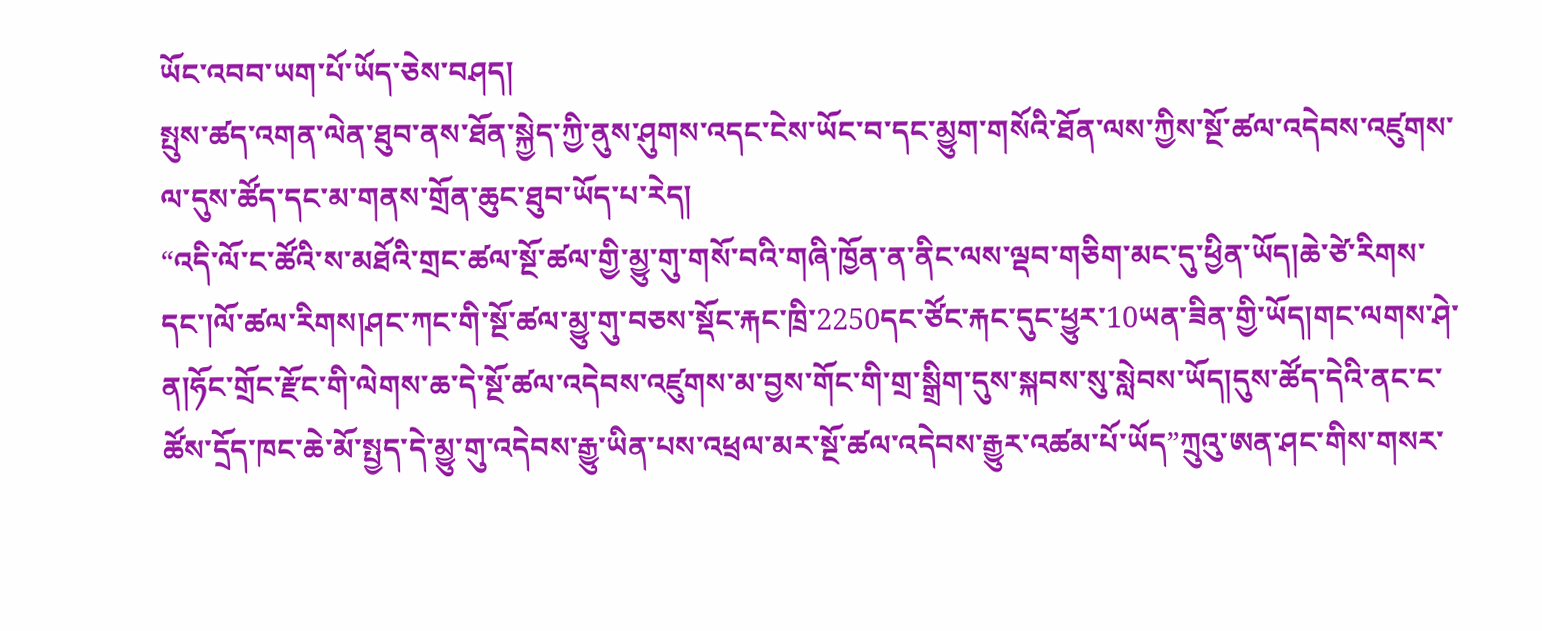ཡོང་འབབ་ཡག་པོ་ཡོད་ཅེས་བཤད།
སྤུས་ཚད་འགན་ལེན་ཐུབ་ནས་ཐོན་སྐྱེད་ཀྱི་ནུས་ཤུགས་འདང་ངེས་ཡོང་བ་དང་མྱུག་གསོའི་ཐོན་ལས་ཀྱིས་སྔོ་ཚལ་འདེབས་འཛུགས་ལ་དུས་ཚོད་དང་མ་གནས་གྲོན་ཆུང་ཐུབ་ཡོད་པ་རེད།
“འདི་ལོ་ང་ཚོའི་ས་མཐོའི་གྲང་ཚལ་སྔོ་ཚལ་གྱི་མྱུ་གུ་གསོ་བའི་གཞི་ཁྱོན་ན་ནིང་ལས་ལྡབ་གཅིག་མང་དུ་ཕྱིན་ཡོད།ཆེ་ཙེ་རིགས་དང་།ལོ་ཚལ་རིགས།ཤང་ཀང་གི་སྔོ་ཚལ་མྱུ་གུ་བཅས་སྡོང་རྐང་ཁྲི་2250དང་ཙོང་རྐང་དུང་ཕྱུར་10ཡན་ཟིན་གྱི་ཡོད།གང་ལགས་ཤེ་ན།ཧོང་གྲོང་རྫོང་གི་ལེགས་ཆ་དེ་སྔོ་ཚལ་འདེབས་འཛུགས་མ་བྱས་གོང་གི་གྲ་སྒྲིག་དུས་སྐབས་སུ་སླེབས་ཡོད།དུས་ཚོད་དེའི་ནང་ང་ཚོས་དྲོད་ཁང་ཆེ་མོ་སྤྱད་དེ་མྱུ་གུ་འདེབས་རྒྱུ་ཡིན་པས་འཕྲལ་མར་སྔོ་ཚལ་འདེབས་རྒྱུར་འཚམ་པོ་ཡོད”ཀྲུའུ་ཨན་ཤང་གིས་གསར་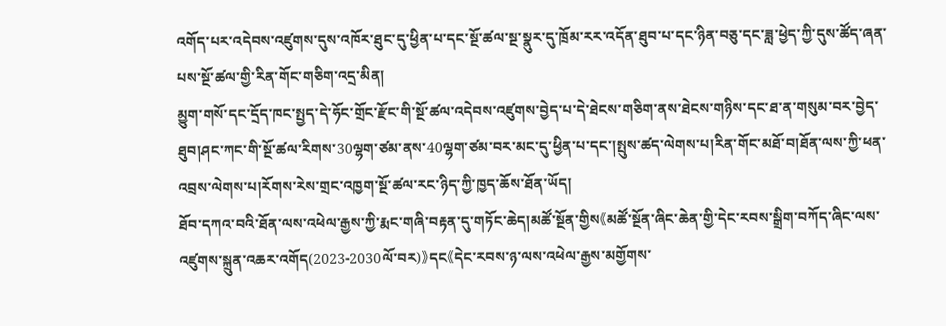འགོད་པར་འདེབས་འཛུགས་དུས་འཁོར་ཐུང་དུ་ཕྱིན་པ་དང་སྔོ་ཚལ་སྔ་སྣུར་དུ་ཁྲོམ་རར་འདོན་ཐུབ་པ་དང་ཉིན་བཅུ་དང་ཟླ་ཕྱེད་ཀྱི་དུས་ཚོད་ཞན་པས་སྔོ་ཚལ་གྱི་རིན་གོང་གཅིག་འདྲ་མིན།
མྱུག་གསོ་དང་དྲོད་ཁང་སྤྱད་དེ་ཧོང་གྲོང་རྫོང་གི་སྔོ་ཚལ་འདེབས་འཛུགས་བྱེད་པ་དེ་ཐེངས་གཅིག་ནས་ཐེངས་གཉིས་དང་ཐ་ན་གསུམ་བར་བྱེད་ཐུབ།ཤང་ཀང་གི་སྔོ་ཚལ་རིགས་30ལྷག་ཙམ་ནས་40ལྷག་ཙམ་བར་མང་དུ་ཕྱིན་པ་དང་།སྤུས་ཚད་ལེགས་པ།རིན་གོང་མཐོ་བ།ཐོན་ལས་ཀྱི་ཕན་འབྲས་ལེགས་པ།རོགས་རེས་གྲང་འཁྱག་སྔོ་ཚལ་རང་ཉིད་ཀྱི་ཁྱད་ཆོས་ཐོན་ཡོད།
ཐོབ་དཀའ་བའི་ཐོན་ལས་འཕེལ་རྒྱས་ཀྱི་རྨང་གཞི་བརྟན་དུ་གཏོང་ཆེད།མཚོ་སྔོན་གྱིས《མཚོ་སྔོན་ཞིང་ཆེན་གྱི་དེང་རབས་སྒྲིག་བཀོད་ཞིང་ལས་འཛུགས་སྐྲུན་འཆར་འགོད(2023-2030ལོ་བར)》དང《དེང་རབས་ཉ་ལས་འཕེལ་རྒྱས་མགྱོགས་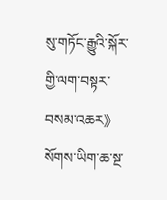སུ་གཏོང་རྒྱུའི་སྐོར་གྱི་ལག་བསྟར་བསམ་འཆར》སོགས་ཡིག་ཆ་སྔ་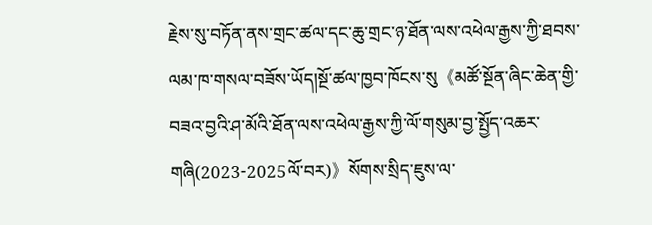རྗེས་སུ་བཏོན་ནས་གྲང་ཚལ་དང་ཆུ་གྲང་ཉ་ཐོན་ལས་འཕེལ་རྒྱས་ཀྱི་ཐབས་ལམ་ཁ་གསལ་བཟོས་ཡོད།སྔོ་ཚལ་ཁྱབ་ཁོངས་སུ《མཚོ་སྔོན་ཞིང་ཆེན་གྱི་བཟའ་བྱའི་ཤ་མོའི་ཐོན་ལས་འཕེལ་རྒྱས་ཀྱི་ལོ་གསུམ་བྱ་སྤྱོད་འཆར་གཞི(2023-2025ལོ་བར)》སོགས་སྲིད་ཇུས་ལ་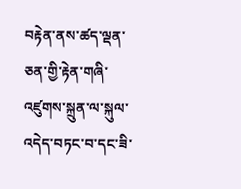བརྟེན་ནས་ཚད་ལྡན་ཅན་གྱི་རྟེན་གཞི་འཛུགས་སྐྲུན་ལ་སྐུལ་འདེད་བཏང་བ་དང་ཟི་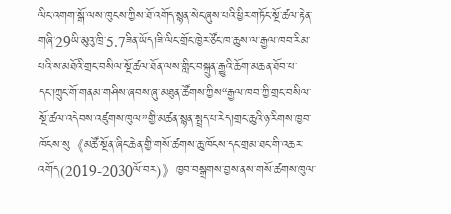ལིང་འགག་སྒོ་ལས་ཁུངས་ཀྱིས་ཐོ་འགོད་སྙན་སེང་ཞུས་པའི་ཕྱིར་གཏོང་སྔོ་ཚལ་རྟེན་གཞི་29ཡི་མུའུ་ཁྲི་5.7ཟིན་ཡོད།ཟི་ལིང་གྲོང་ཁྱེར་ཙོང་ཁ་ཆུས་ལ་རྒྱལ་ཁབ་རིམ་པའི་ས་མཐོའི་གྲང་བསིལ་སྔོ་ཚལ་ཐོན་ལས་གླིང་བསྐྲུན་རྒྱུའི་ཆོག་མཆན་ཐོབ་པ་དང་།ཀྲུང་གོ་གནམ་གཤིས་ཞབས་ཞུ་མཐུན་ཚོགས་ཀྱིས“རྒྱལ་ཁབ་ཀྱི་གྲང་བསིལ་སྔོ་ཚལ་འདེབས་འཛུགས་ཁུལ”གྱི་མཚན་སྙན་སྤྲད་པ་རེད།གྲང་ཆུའི་ཉ་རིགས་ཁྱབ་ཁོངས་སུ《མཚོ་སྔོན་ཞིང་ཆེན་གྱི་གསོ་ཚགས་ཆུ་ཁོངས་དང་གྲམ་ཐང་གི་འཆར་འགོད(2019-2030ལོ་བར)》ཁྱབ་བསྒྲགས་བྱས་ནས་གསོ་ཚགས་ཁུལ་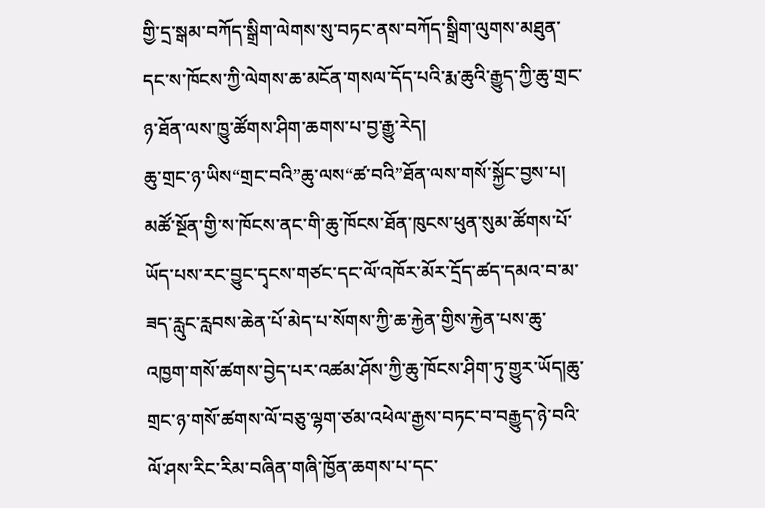གྱི་དྲ་སྒམ་བཀོད་སྒྲིག་ལེགས་སུ་བཏང་ནས་བཀོད་སྒྲིག་ལུགས་མཐུན་དང་ས་ཁོངས་ཀྱི་ལེགས་ཆ་མངོན་གསལ་དོད་པའི་རྨ་ཆུའི་རྒྱུད་ཀྱི་ཆུ་གྲང་ཉ་ཐོན་ལས་ཁྱུ་ཚོགས་ཤིག་ཆགས་པ་བྱ་རྒྱུ་རེད།
ཆུ་གྲང་ཉ་ཡིས“གྲང་བའི”ཆུ་ལས“ཚ་བའི”ཐོན་ལས་གསོ་སྐྱོང་བྱས་པ།
མཚོ་སྔོན་གྱི་ས་ཁོངས་ནང་གི་ཆུ་ཁོངས་ཐོན་ཁུངས་ཕུན་སུམ་ཚོགས་པོ་ཡོད་པས་རང་བྱུང་དྭངས་གཙང་དང་ལོ་འཁོར་མོར་དྲོད་ཚད་དམའ་བ་མ་ཟད་རླུང་རླབས་ཆེན་པོ་མེད་པ་སོགས་ཀྱི་ཆ་རྐྱེན་གྱིས་རྐྱེན་པས་ཆུ་འཁྱག་གསོ་ཚགས་བྱེད་པར་འཚམ་ཤོས་ཀྱི་ཆུ་ཁོངས་ཤིག་ཏུ་གྱུར་ཡོད།ཆུ་གྲང་ཉ་གསོ་ཚགས་ལོ་བཅུ་ལྷག་ཙམ་འཕེལ་རྒྱས་བཏང་བ་བརྒྱུད་ཉེ་བའི་ལོ་ཤས་རིང་རིམ་བཞིན་གཞི་ཁྱོན་ཆགས་པ་དང་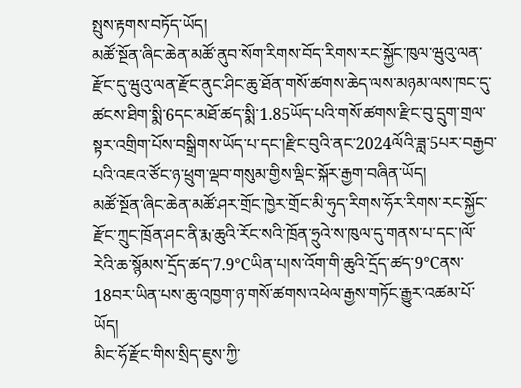སྤུས་རྟགས་བཏོད་ཡོད།
མཚོ་སྔོན་ཞིང་ཆེན་མཚོ་ནུབ་སོག་རིགས་བོད་རིགས་རང་སྐྱོང་ཁུལ་ཝུའུ་ལན་རྫོང་དུ་ཝུའུ་ལན་རྫོང་ནུང་ཤིང་ཆུ་ཐོན་གསོ་ཚགས་ཆེད་ལས་མཉམ་ལས་ཁང་དུ་ཚངས་ཐིག་སྨི་6དང་མཐོ་ཚད་སྨི་1.85ཡོད་པའི་གསོ་ཚགས་རྫིང་བུ་དྲུག་གྲལ་སྟར་འགྲིག་པོས་བསྒྲིགས་ཡོད་པ་དང་།རྫིང་བུའི་ནང་2024ལོའི་ཟླ་5པར་བརྒྱབ་པའི་འཇའ་ཙོང་ཉ་ཕྲུག་ལྡབ་གསུམ་གྱིས་ལྡིང་སྐོར་རྒྱག་བཞིན་ཡོད།
མཚོ་སྔོན་ཞིང་ཆེན་མཚོ་ཤར་གྲོང་ཁྱེར་གྲོང་མི་ཧུད་རིགས་ཧོར་རིགས་རང་སྐྱོང་རྫོང་ཀྲུང་ཁྲོན་ཤང་ནི་རྨ་ཆུའི་རོང་སའི་ཁྲོན་ཧྲུའེ་ས་ཁུལ་དུ་གནས་པ་དང་།ལོ་རེའི་ཆ་སྙོམས་དྲོད་ཚད་7.9℃ཡིན་པ།ས་འོག་གི་ཆུའི་དྲོད་ཚད་9℃ནས་18བར་ཡིན་པས་ཆུ་འཁྱག་ཉ་གསོ་ཚགས་འཕེལ་རྒྱས་གཏོང་རྒྱུར་འཚམ་པོ་ཡོད།
མིང་ཧོ་རྫོང་གིས་སྲིད་ཇུས་ཀྱི་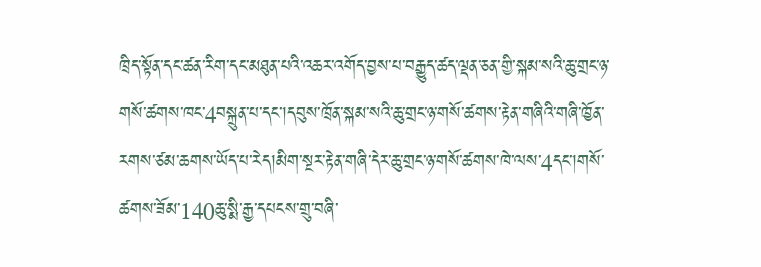ཁྲིད་སྟོན་དང་ཚན་རིག་དང་མཐུན་པའི་འཆར་འགོད་བྱས་པ་བརྒྱུད་ཚད་ལྡན་ཅན་གྱི་སྐམ་སའི་ཆུ་གྲང་ཉ་གསོ་ཚགས་ཁང་4བསྐྲུན་པ་དང་།དབུས་ཁྲོན་སྐམ་སའི་ཆུ་གྲང་ཉ་གསོ་ཚགས་རྟེན་གཞིའི་གཞི་ཁྱོན་རགས་ཙམ་ཆགས་ཡོད་པ་རེད།མིག་སྔར་རྟེན་གཞི་དེར་ཆུ་གྲང་ཉ་གསོ་ཚགས་ཁེ་ལས་4དང་།གསོ་ཚགས་ཟོམ་140ཆུ་སྨི་རྒྱ་དཔངས་གྲུ་བཞི་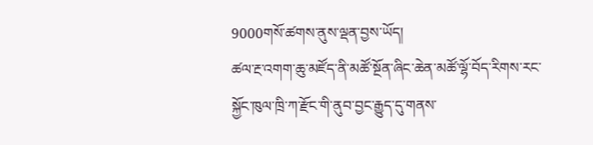9000གསོ་ཚགས་ནུས་ལྡན་བྱས་ཡོད།
ཚལ་རྔ་འགག་ཆུ་མཛོད་ནི་མཚོ་སྔོན་ཞིང་ཆེན་མཚོ་ལྷོ་བོད་རིགས་རང་སྐྱོང་ཁུལ་ཁྲི་ཀ་རྫོང་གི་ནུབ་བྱང་རྒྱུད་དུ་གནས་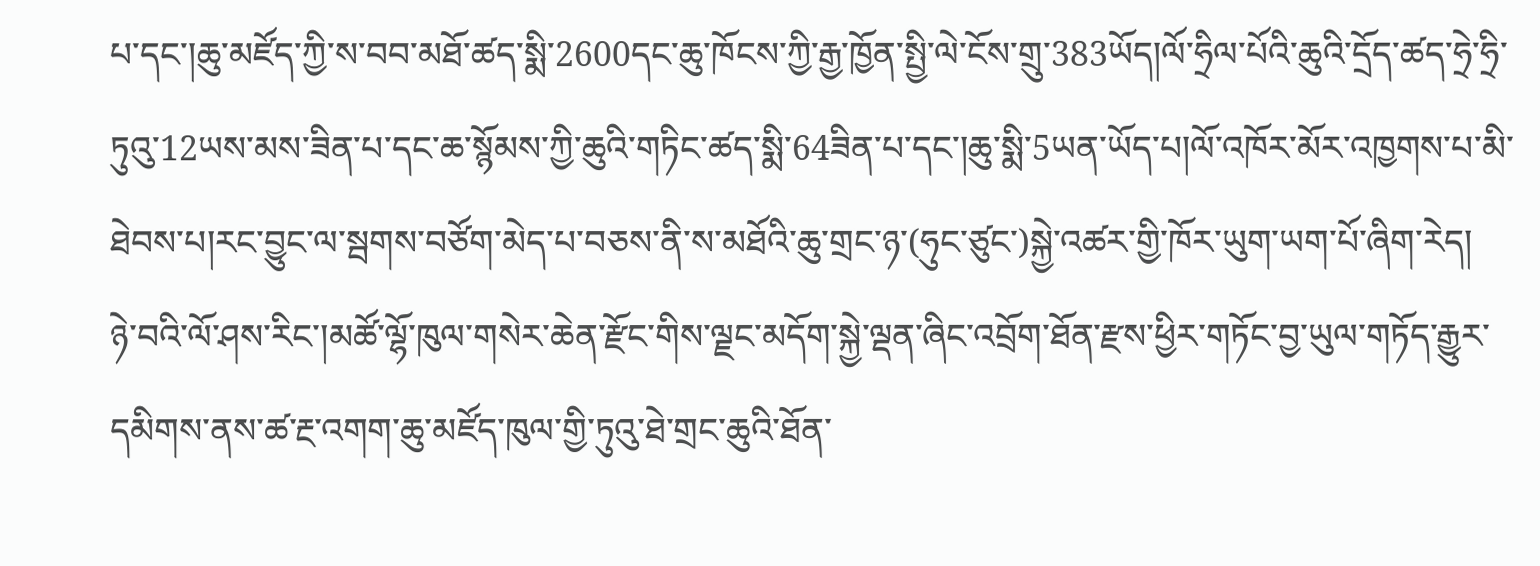པ་དང་།ཆུ་མཛོད་ཀྱི་ས་བབ་མཐོ་ཚད་སྨི་2600དང་ཆུ་ཁོངས་ཀྱི་རྒྱ་ཁྱོན་སྤྱི་ལེ་ངོས་གྲུ་383ཡོད།ལོ་ཧྲིལ་པོའི་ཆུའི་དྲོད་ཚད་ཧྲེ་ཧྲི་ཏུའུ་12ཡས་མས་ཟིན་པ་དང་ཆ་སྙོམས་ཀྱི་ཆུའི་གཏིང་ཚད་སྨི་64ཟིན་པ་དང་།ཆུ་སྨི་5ཡན་ཡོད་པ།ལོ་འཁོར་མོར་འཁྱགས་པ་མི་ཐེབས་པ།རང་བྱུང་ལ་སྦགས་བཙོག་མེད་པ་བཅས་ནི་ས་མཐོའི་ཆུ་གྲང་ཉ་(ཧུང་ཙུང་)སྐྱེ་འཚར་གྱི་ཁོར་ཡུག་ཡག་པོ་ཞིག་རེད།
ཉེ་བའི་ལོ་ཤས་རིང་།མཚོ་ལྷོ་ཁུལ་གསེར་ཆེན་རྫོང་གིས་ལྗང་མདོག་སྐྱེ་ལྡན་ཞིང་འབྲོག་ཐོན་རྫས་ཕྱིར་གཏོང་བྱ་ཡུལ་གཏོད་རྒྱུར་དམིགས་ནས་ཚ་རྔ་འགག་ཆུ་མཛོད་ཁུལ་གྱི་ཏུའུ་ཐེ་གྲང་ཆུའི་ཐོན་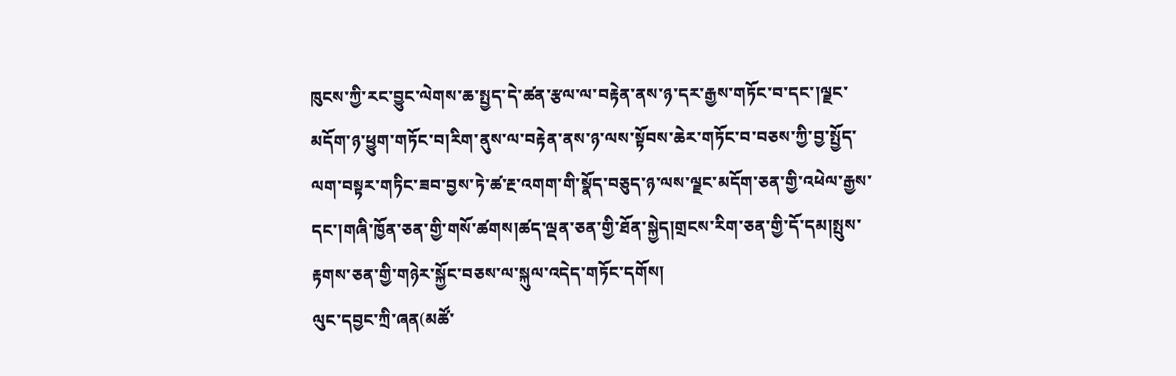ཁུངས་ཀྱི་རང་བྱུང་ལེགས་ཆ་སྤྱད་དེ་ཚན་རྩལ་ལ་བརྟེན་ནས་ཉ་དར་རྒྱས་གཏོང་བ་དང་།ལྗང་མདོག་ཉ་ཕྱུག་གཏོང་བ།རིག་ནུས་ལ་བརྟེན་ནས་ཉ་ལས་སྟོབས་ཆེར་གཏོང་བ་བཅས་ཀྱི་བྱ་སྤྱོད་ལག་བསྟར་གཏིང་ཟབ་བྱས་ཏེ་ཚ་རྔ་འགག་གི་སྣོད་བཅུད་ཉ་ལས་ལྗང་མདོག་ཅན་གྱི་འཕེལ་རྒྱས་དང་།གཞི་ཁྱོན་ཅན་གྱི་གསོ་ཚགས།ཚད་ལྡན་ཅན་གྱི་ཐོན་སྐྱེད།གྲངས་རིག་ཅན་གྱི་དོ་དམ།སྤུས་རྟགས་ཅན་གྱི་གཉེར་སྐྱོང་བཅས་ལ་སྐུལ་འདེད་གཏོང་དགོས།
ལུང་དབྱང་ཀྲི་ཞན(མཚོ་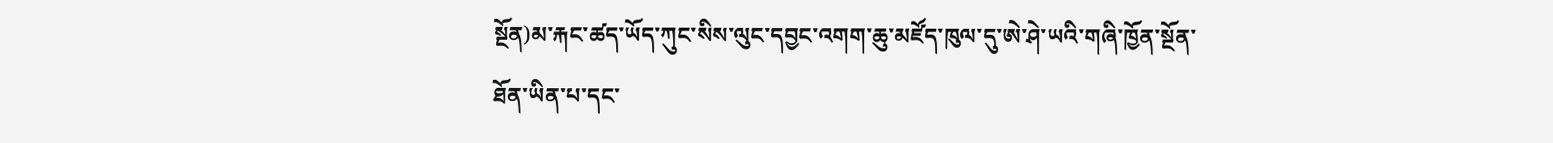སྔོན)མ་རྐང་ཚད་ཡོད་ཀུང་སིས་ལུང་དབྱང་འགག་ཆུ་མཛོད་ཁུལ་དུ་ཨེ་ཤེ་ཡའི་གཞི་ཁྱོན་སྔོན་ཐོན་ཡིན་པ་དང་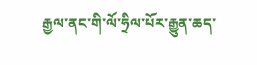རྒྱལ་ནང་གི་ལོ་ཧྲིལ་པོར་རྒྱུན་ཆད་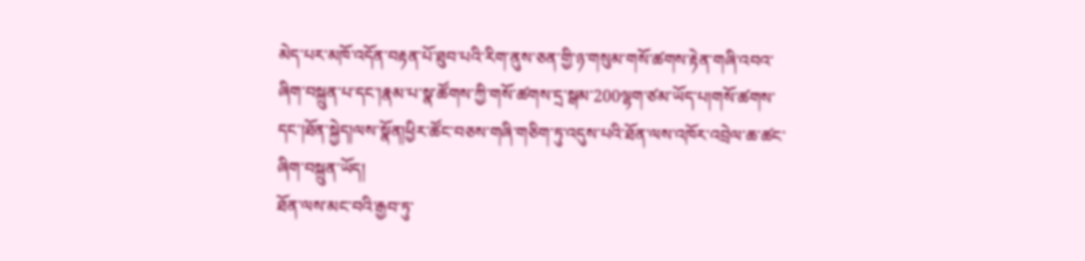མེད་པར་མཁོ་འདོན་བརྟན་པོ་ཐུབ་པའི་རིག་ནུས་ཅན་གྱི་ཉ་གསུམ་གསོ་ཚགས་རྟེན་གཞི་འབའ་ཞིག་བསྐྲུན་པ་དང་།རྣམ་པ་སྣ་ཚོགས་ཀྱི་གསོ་ཚགས་དྲ་སྒམ་200ལྷག་ཙམ་ཡོད་པ།གསོ་ཚགས་དང་།ཐོན་སྐྱེད།ལས་སྣོན།ཕྱིར་ཚོང་བཅས་གཞི་གཅིག་ཏུ་འདུས་པའི་ཐོན་ལས་འཁོར་འབྲེལ་ཆ་ཚང་ཞིག་བསྐྲུན་ཡོད།
ཐོན་ལས་མང་བའི་རྒྱབ་ཏུ་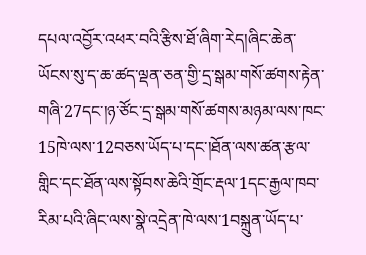དཔལ་འབྱོར་འཕར་བའི་རྩིས་ཐོ་ཞིག་རེད།ཞིང་ཆེན་ཡོངས་སུ་ད་ཆ་ཚད་ལྡན་ཅན་གྱི་དྲ་སྒམ་གསོ་ཚགས་རྟེན་གཞི་27དང་།ཉ་ཙོང་དྲ་སྒམ་གསོ་ཚགས་མཉམ་ལས་ཁང་15ཁེ་ལས་12བཅས་ཡོད་པ་དང་།ཐོན་ལས་ཚན་རྩལ་གླིང་དང་ཐོན་ལས་སྟོབས་ཆེའི་གྲོང་རྡལ་1དང་རྒྱལ་ཁབ་རིམ་པའི་ཞིང་ལས་སྣེ་འདྲེན་ཁེ་ལས་1བསྐྲུན་ཡོད་པ་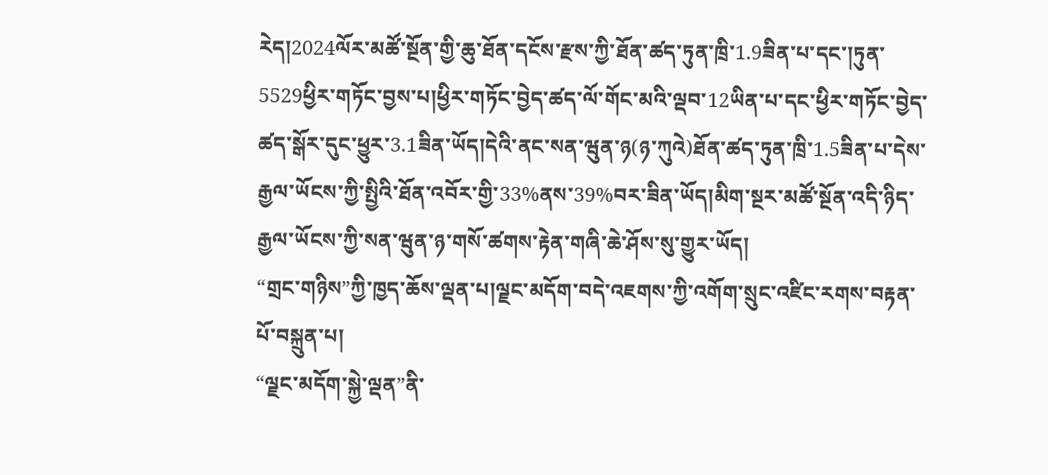རེད།2024ལོར་མཚོ་སྔོན་གྱི་ཆུ་ཐོན་དངོས་རྫས་ཀྱི་ཐོན་ཚད་ཏུན་ཁྲི་1.9ཟིན་པ་དང་།ཏུན་5529ཕྱིར་གཏོང་བྱས་པ།ཕྱིར་གཏོང་བྱེད་ཚད་ལོ་གོང་མའི་ལྡབ་12ཡིན་པ་དང་ཕྱིར་གཏོང་བྱེད་ཚད་སྒོར་དུང་ཕྱུར་3.1ཟིན་ཡོད།དེའི་ནང་སན་ཝུན་ཉ(ཉ་ཀུའེ)ཐོན་ཚད་ཏུན་ཁྲི་1.5ཟིན་པ་དེས་རྒྱལ་ཡོངས་ཀྱི་སྤྱིའི་ཐོན་འབོར་གྱི་33%ནས་39%བར་ཟིན་ཡོད།མིག་སྔར་མཚོ་སྔོན་འདི་ཉིད་རྒྱལ་ཡོངས་ཀྱི་སན་ཝུན་ཉ་གསོ་ཚགས་རྟེན་གཞི་ཆེ་ཤོས་སུ་གྱུར་ཡོད།
“གྲང་གཉིས”ཀྱི་ཁྱད་ཆོས་ལྡན་པ།ལྗང་མདོག་བདེ་འཇགས་ཀྱི་འགོག་སྲུང་འཛིང་རགས་བརྟན་པོ་བསྐྲུན་པ།
“ལྗང་མདོག་སྐྱེ་ལྡན”ནི་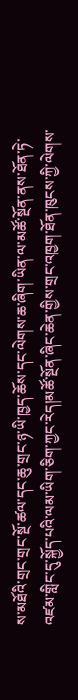ས་མཐོའི་གྲང་གྲང་སྔོ་ཚལ་དང་ཆུ་གྲང་ཉ་ཡི་ཁྱད་ཆོས་དང་ལེགས་ཆ་ཞིག་ཡིན་ལ་མཚོ་སྔོན་ནས་ཐོན་ཏེ་འཛམ་གླིང་དུ་སྐྱོད་པའི་ལམ་ཡིག་ཅིག་ཀྱང་རེད།མཚོ་སྔོན་ཞིང་ཆེན་གྱིས་གྲང་འཁྱག་ཐོན་ཁུངས་ཀྱི་ལེགས་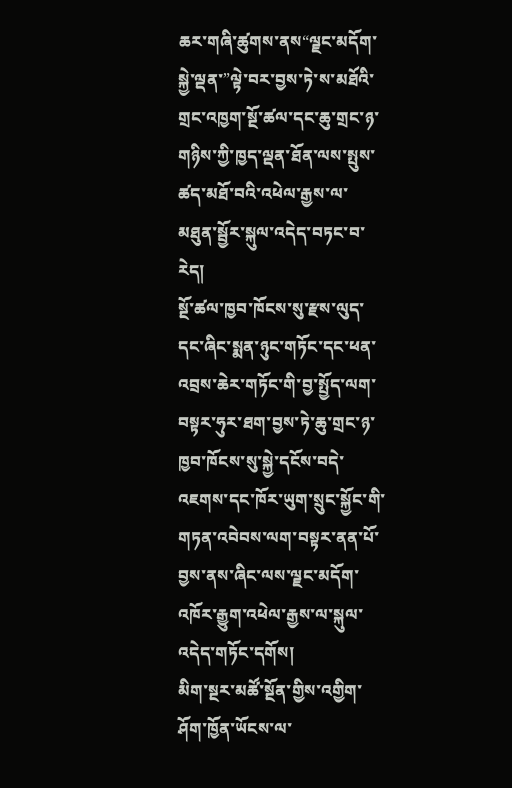ཆར་གཞི་ཚུགས་ནས“ལྗང་མདོག་སྐྱེ་ལྡན་”ལྟེ་བར་བྱས་ཏེ་ས་མཐོའི་གྲང་འཁྱག་སྔོ་ཚལ་དང་ཆུ་གྲང་ཉ་གཉིས་ཀྱི་ཁྱད་ལྡན་ཐོན་ལས་སྤུས་ཚད་མཐོ་བའི་འཕེལ་རྒྱས་ལ་མཐུན་སྦྱོར་སྐུལ་འདེད་བཏང་བ་རེད།
སྔོ་ཚལ་ཁྱབ་ཁོངས་སུ་རྫས་ལུད་དང་ཞིང་སྨན་ཉུང་གཏོང་དང་ཕན་འབྲས་ཆེར་གཏོང་གི་བྱ་སྤྱོད་ལག་བསྟར་ཧུར་ཐག་བྱས་ཏེ་ཆུ་གྲང་ཉ་ཁྱབ་ཁོངས་སུ་སྐྱེ་དངོས་བདེ་འཇགས་དང་ཁོར་ཡུག་སྲུང་སྐྱོང་གི་གཏན་འབེབས་ལག་བསྟར་ནན་པོ་བྱས་ནས་ཞིང་ལས་ལྗང་མདོག་འཁོར་རྒྱུག་འཕེལ་རྒྱས་ལ་སྐུལ་འདེད་གཏོང་དགོས།
མིག་སྔར་མཚོ་སྔོན་གྱིས་འགྱིག་ཤོག་ཁྱོན་ཡོངས་ལ་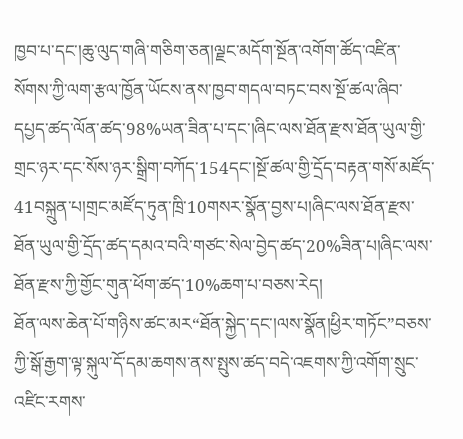ཁྱབ་པ་དང་།ཆུ་ལུད་གཞི་གཅིག་ཅན།ལྗང་མདོག་སྔོན་འགོག་ཚོད་འཛིན་སོགས་ཀྱི་ལག་རྩལ་ཁྱོན་ཡོངས་ནས་ཁྱབ་གདལ་བཏང་བས་སྔོ་ཚལ་ཞིབ་དཔྱད་ཚད་ལོན་ཚད་98%ཡན་ཟིན་པ་དང་།ཞིང་ལས་ཐོན་རྫས་ཐོན་ཡུལ་གྱི་གྲང་ཉར་དང་སོས་ཉར་སྒྲིག་བཀོད་154དང་།སྔོ་ཚལ་གྱི་དྲོད་བརྟན་གསོ་མཛོད་41བསྐྲུན་པ།གྲང་མཛོད་ཏུན་ཁྲི་10གསར་སྣོན་བྱས་པ།ཞིང་ལས་ཐོན་རྫས་ཐོན་ཡུལ་གྱི་དྲོད་ཚད་དམའ་བའི་གཙང་སེལ་བྱེད་ཚད་20%ཟིན་པ།ཞིང་ལས་ཐོན་རྫས་ཀྱི་གྱོང་གུན་ཕོག་ཚད་10%ཆག་པ་བཅས་རེད།
ཐོན་ལས་ཆེན་པོ་གཉིས་ཚང་མར“ཐོན་སྐྱེད་དང་།ལས་སྣོན།ཕྱིར་གཏོང”བཅས་ཀྱི་སྒོ་རྒྱག་ལྟ་སྐུལ་དོ་དམ་ཆགས་ནས་སྤུས་ཚད་བདེ་འཇགས་ཀྱི་འགོག་སྲུང་འཛིང་རགས་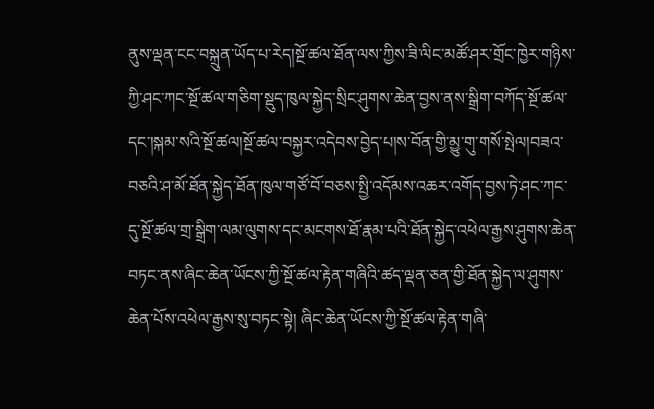ནུས་ལྡན་ངང་བསྐྲུན་ཡོད་པ་རེད།སྔོ་ཚལ་ཐོན་ལས་ཀྱིས་ཟི་ལིང་མཚོ་ཤར་གྲོང་ཁྱེར་གཉིས་ཀྱི་ཤང་ཀང་སྔོ་ཚལ་གཅིག་སྡུད་ཁུལ་སྐྱེད་སྲིང་ཤུགས་ཆེན་བྱས་ནས་སྒྲིག་བཀོད་སྔོ་ཚལ་དང་།སྐམ་སའི་སྔོ་ཚལ།སྔོ་ཚལ་བསྐྱར་འདེབས་བྱེད་པ།ས་བོན་གྱི་མྱུ་གུ་གསོ་སྤེལ།བཟའ་བཅའི་ཤ་མོ་ཐོན་སྐྱེད་ཐོན་ཁུལ་གཙོ་བོ་བཅས་སྤྱི་འདོམས་འཆར་འགོད་བྱས་ཏེ་ཤང་ཀང་དུ་སྔོ་ཚལ་གྲ་སྒྲིག་ལམ་ལུགས་དང་མངགས་ཐོ་རྣམ་པའི་ཐོན་སྐྱེད་འཕེལ་རྒྱས་ཤུགས་ཆེན་བཏང་ནས་ཞིང་ཆེན་ཡོངས་ཀྱི་སྔོ་ཚལ་རྟེན་གཞིའི་ཚད་ལྡན་ཅན་གྱི་ཐོན་སྐྱེད་ལ་ཤུགས་ཆེན་པོས་འཕེལ་རྒྱས་སུ་བཏང་སྟེ། ཞིང་ཆེན་ཡོངས་ཀྱི་སྔོ་ཚལ་རྟེན་གཞི་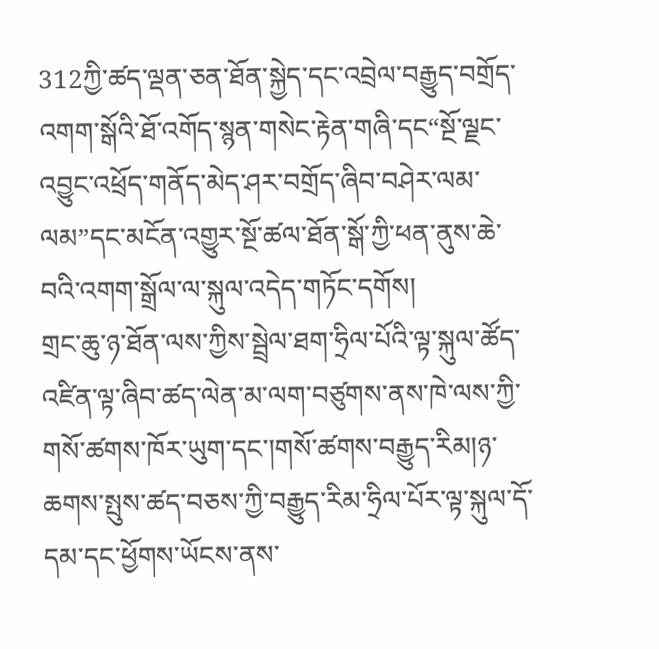312ཀྱི་ཚད་ལྡན་ཅན་ཐོན་སྐྱེད་དང་འབྲེལ་བརྒྱུད་བགྲོད་འགག་སྒོའི་ཐོ་འགོད་སྙན་གསེང་རྟེན་གཞི་དང“སྔོ་ལྗང་འབྱུང་འཕྲོད་གནོད་མེད་ཤར་བགྲོད་ཞིབ་བཤེར་ལམ་ལམ”དང་མངོན་འགྱུར་སྔོ་ཚལ་ཐོན་སྒོ་ཀྱི་ཕན་ནུས་ཆེ་བའི་འགག་སྒྲོལ་ལ་སྐུལ་འདེད་གཏོང་དགོས།
གྲང་ཆུ་ཉ་ཐོན་ལས་ཀྱིས་སྦྲེལ་ཐག་ཧྲིལ་པོའི་ལྟ་སྐུལ་ཚོད་འཛིན་ལྟ་ཞིབ་ཚད་ལེན་མ་ལག་བཙུགས་ནས་ཁེ་ལས་ཀྱི་གསོ་ཚགས་ཁོར་ཡུག་དང་།གསོ་ཚགས་བརྒྱུད་རིམ།ཉ་ཆགས་སྤུས་ཚད་བཅས་ཀྱི་བརྒྱུད་རིམ་ཧྲིལ་པོར་ལྟ་སྐུལ་དོ་དམ་དང་ཕྱོགས་ཡོངས་ནས་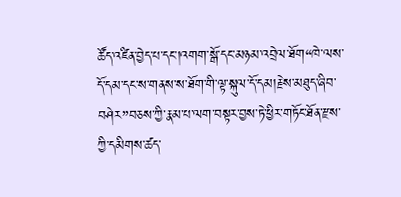ཚོད་འཛིན་བྱེད་པ་དང་།འགག་སྒོ་དང་མཉམ་འབྲེལ་ཐོག“ཁེ་ལས་དོ་དམ་དང་ས་གནས་ས་ཐོག་གི་ལྟ་སྐུལ་དོ་དམ།རྗེས་མཐུད་ཞིབ་བཤེར”བཅས་ཀྱི་རྣམ་པ་ལག་བསྟར་བྱས་ཏེ་ཕྱིར་གཏོང་ཐོན་རྫས་ཀྱི་དམིགས་ཚད་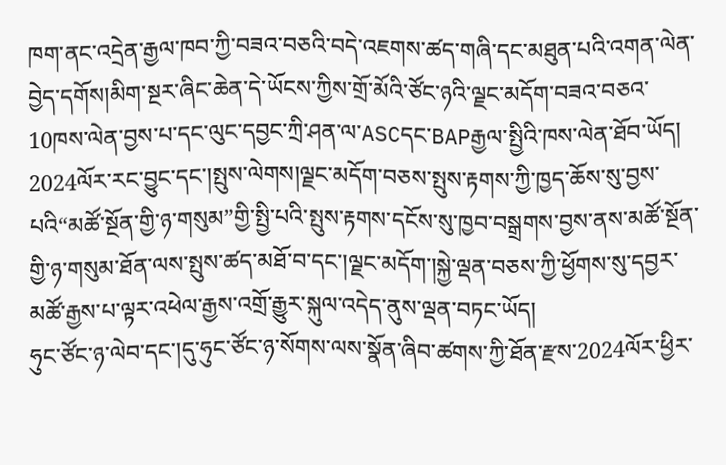ཁག་ནང་འདྲེན་རྒྱལ་ཁབ་ཀྱི་བཟའ་བཅའི་བདེ་འཇགས་ཚད་གཞི་དང་མཐུན་པའི་འགན་ལེན་བྱེད་དགོས།མིག་སྔར་ཞིང་ཆེན་དེ་ཡོངས་ཀྱིས་གྲོ་མོའི་ཙོང་ཉའི་ལྗང་མདོག་བཟའ་བཅའ་10ཁས་ལེན་བྱས་པ་དང་ལུང་དབྱང་ཀྲི་ཤན་ལ་ASCདང་BAPརྒྱལ་སྤྱིའི་ཁས་ལེན་ཐོབ་ཡོད།
2024ལོར་རང་བྱུང་དང་།སྤུས་ལེགས།ལྗང་མདོག་བཅས་སྤུས་རྟགས་ཀྱི་ཁྱད་ཆོས་སུ་བྱས་པའི“མཚོ་སྔོན་གྱི་ཉ་གསུམ”གྱི་སྤྱི་པའི་སྤུས་རྟགས་དངོས་སུ་ཁྱབ་བསྒྲགས་བྱས་ནས་མཚོ་སྔོན་གྱི་ཉ་གསུམ་ཐོན་ལས་སྤུས་ཚད་མཐོ་བ་དང་།ལྗང་མདོག་།སྐྱེ་ལྡན་བཅས་ཀྱི་ཕྱོགས་སུ་དབྱར་མཚོ་རྒྱས་པ་ལྟར་འཕེལ་རྒྱས་འགྲོ་རྒྱུར་སྐུལ་འདེད་ནུས་ལྡན་བཏང་ཡོད།
ཧུང་ཙོང་ཉ་ལེབ་དང་།དུ་ཧུང་ཙོང་ཉ་སོགས་ལས་སྣོན་ཞིབ་ཚགས་ཀྱི་ཐོན་རྫས་2024ལོར་ཕྱིར་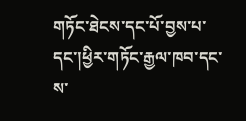གཏོང་ཐེངས་དང་པོ་བྱས་པ་དང་།ཕྱིར་གཏོང་རྒྱལ་ཁབ་དང་ས་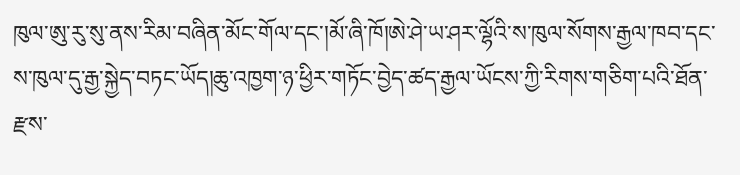ཁུལ་ཨུ་རུ་སུ་ནས་རིམ་བཞིན་མོང་གོལ་དང་།མོ་ཞི་ཁོ།ཨེ་ཤེ་ཡ་ཤར་ལྷོའི་ས་ཁུལ་སོགས་རྒྱལ་ཁབ་དང་ས་ཁུལ་དུ་རྒྱ་སྐྱེད་བཏང་ཡོད།ཆུ་འཁྱག་ཉ་ཕྱིར་གཏོང་བྱེད་ཚད་རྒྱལ་ཡོངས་ཀྱི་རིགས་གཅིག་པའི་ཐོན་རྫས་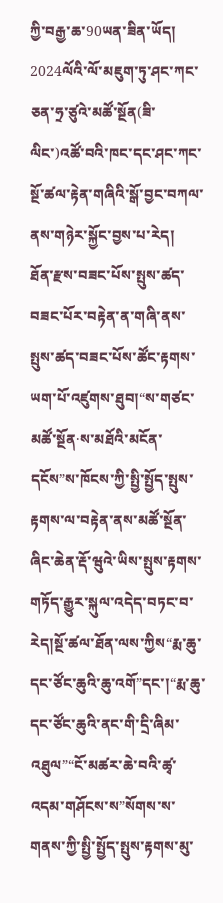ཀྱི་བརྒྱ་ཆ་90ཡན་ཟིན་ཡོད།
2024ལོའི་ལོ་མཇུག་ཏུ་ཤང་ཀང་ཅན་ཧྲ་ཙུའེ་མཚོ་སྔོན(ཟི་ལིང་)འཚོ་བའི་ཁང་དང་ཤང་ཀང་སྔོ་ཚལ་རྟེན་གཞིའི་སྒོ་བྱང་བཀལ་ནས་གཉེར་སྐྱོང་བྱས་པ་རེད།
ཐོན་རྫས་བཟང་པོས་སྤུས་ཚད་བཟང་པོར་བརྟེན་ན་གཞི་ནས་སྤུས་ཚད་བཟང་པོས་ཚོང་རྟགས་ཡག་པོ་འཛུགས་ཐུབ།“ས་གཙང་མཚོ་སྔོན·ས་མཐོའི་མངོན་དངོས”ས་ཁོངས་ཀྱི་སྤྱི་སྤྱོད་སྤུས་རྟགས་ལ་བརྟེན་ནས་མཚོ་སྔོན་ཞིང་ཆེན་རྡོ་ཝུའེ་ཡིས་སྤུས་རྟགས་གཏོད་རྒྱུར་སྐུལ་འདེད་བཏང་བ་རེད།སྔོ་ཚལ་ཐོན་ལས་ཀྱིས“རྨ་ཆུ་དང་ཙོང་ཆུའི་ཆུ་འགོ”དང་།“རྨ་ཆུ་དང་ཙོང་ཆུའི་ནང་གི་དྲི་ཞིམ་འཐུལ”“ངོ་མཚར་ཆེ་བའི་ཚྭ་འདམ་གཤོངས་ས”སོགས་ས་གནས་ཀྱི་སྤྱི་སྤྱོད་སྤུས་རྟགས་མུ་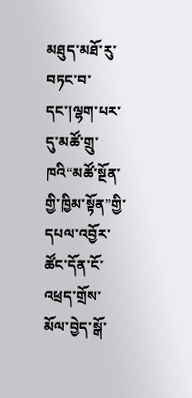མཐུད་མཐོ་རུ་བཏང་བ་དང་།ལྷག་པར་དུ་མཚོ་གྲུ་ཁའི“མཚོ་སྔོན་གྱི་ཁྱིམ་སྟོན”གྱི་དཔལ་འབྱོར་ཚོང་དོན་ངོ་འཕྲད་གྲོས་མོལ་བྱེད་སྒོ་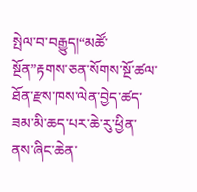སྤེལ་བ་བརྒྱུད།“མཚོ་སྔོན”རྟགས་ཅན་སོགས་སྔོ་ཚལ་ཐོན་རྫས་ཁས་ལེན་བྱེད་ཚད་ཟམ་མི་ཆད་པར་ཆེ་རུ་ཕྱིན་ནས་ཞིང་ཆེན་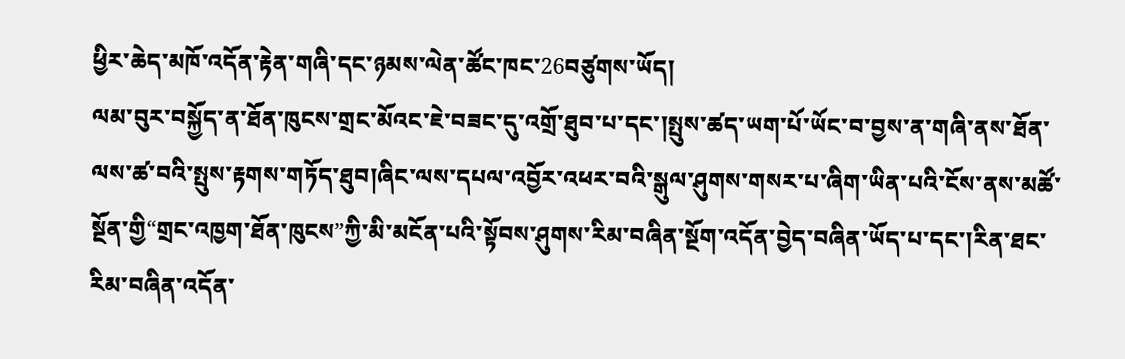ཕྱིར་ཆེད་མཁོ་འདོན་རྟེན་གཞི་དང་ཉམས་ལེན་ཚོང་ཁང་26བཙུགས་ཡོད།
ལམ་བུར་བསྐྱོད་ན་ཐོན་ཁུངས་གྲང་མོའང་ཇེ་བཟང་དུ་འགྲོ་ཐུབ་པ་དང་།སྤུས་ཚད་ཡག་པོ་ཡོང་བ་བྱས་ན་གཞི་ནས་ཐོན་ལས་ཚ་བའི་སྤུས་རྟགས་གཏོད་ཐུབ།ཞིང་ལས་དཔལ་འབྱོར་འཕར་བའི་སྒུལ་ཤུགས་གསར་པ་ཞིག་ཡིན་པའི་ངོས་ནས་མཚོ་སྔོན་གྱི“གྲང་འཁྱག་ཐོན་ཁུངས”ཀྱི་མི་མངོན་པའི་སྟོབས་ཤུགས་རིམ་བཞིན་སྔོག་འདོན་བྱེད་བཞིན་ཡོད་པ་དང་།རིན་ཐང་རིམ་བཞིན་འདོན་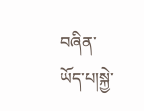བཞིན་ཡོད་པ།སྐྱེ་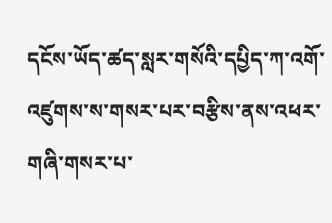དངོས་ཡོད་ཚད་སླར་གསོའི་དཔྱིད་ཀ་འགོ་འཛུགས་ས་གསར་པར་བརྩིས་ནས་འཕར་གཞི་གསར་པ་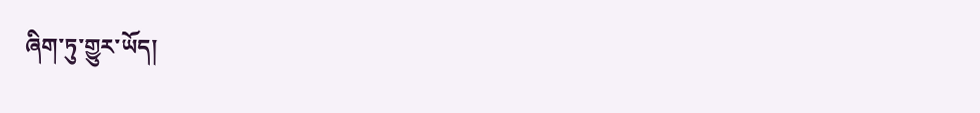ཞིག་ཏུ་གྱུར་ཡོད།